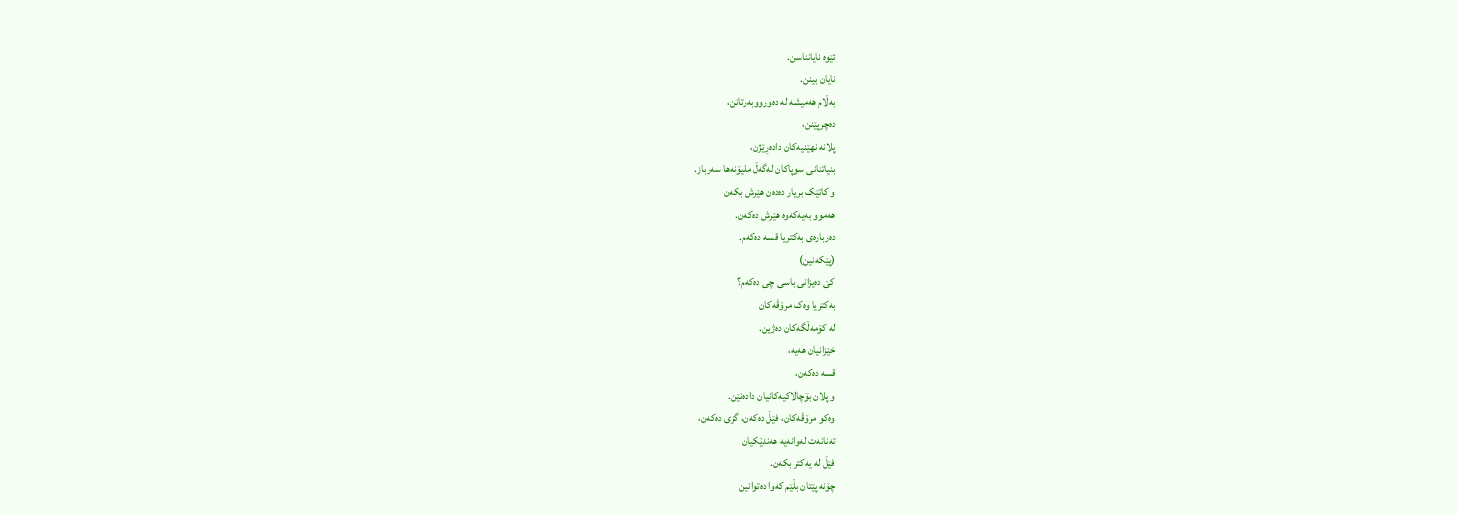ئێوە نایانناسن.
نایان بینن.
بەڵام هەمیشە لە دەورووبەرتانن،
دەچرپێنن،
پلانە نهێنیەکان دادەڕێژن،
بنیاتنانی سوپاکان لەگەڵ ملیۆنەها سەرباز.
و کاتێک بریار دەدەن هێرش بکەن
هەموو بەیەکەوە هێرش دەکەن.
دەربارەی بەکتریا قسە دەکەم.
(پێکەنین)
کێ دەیزانی باسی چی دەکەم؟
بەکتریا وەک مرۆڤەکان
لە کۆمەڵگەکان دەژین.
خێزانیان هەیە،
قسە دەکەن،
و پلان بۆچالاکیەکانیان دادەنێن.
وەکو مرۆڤەکان، فێڵ دەکەن، گزی دەکەن،
تەنانەت لەوانەیە هەندێکیان
فێڵ لە یەکتر بکەن.
چۆنە پێتان بڵێم کەوا دەتوانین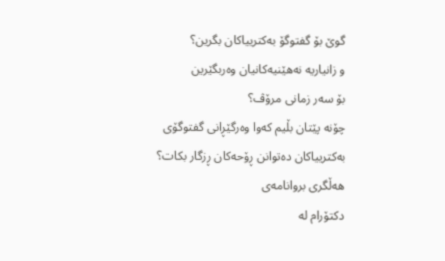گوێ بۆ گفتوگۆ بەکترییاکان بگرین؟
و زانیاریە نەهێنیەکانیان وەربگێرین
بۆ سەر زمانی مرۆڤ؟
چۆنە پێتان بڵیم کەوا وەرگێڕانی گفتوگۆی
بەکترییاکان دەتوانن ڕۆحەکان ڕزگار بکات؟
هەڵگری بروانامەی
دکتۆرام لە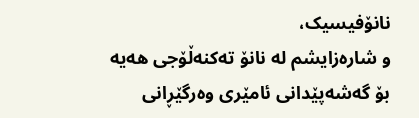نانۆفیسیک،
و شارەزایشم لە نانۆ تەکنەڵۆجی هەیە
بۆ گەشەپێدانی ئامێری وەرگێڕانی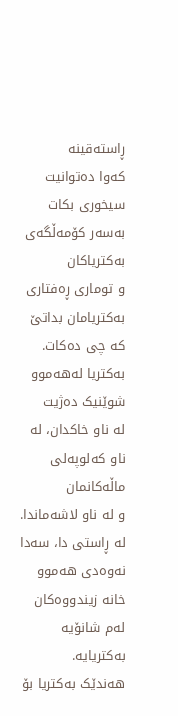ڕاستەقینە
کەوا دەتوانیت سیخوری بکات
بەسەر کۆمەڵگەی بەکتریاکان
و توماری ڕەفتاری
بەکتریامان بداتێ کە چی دەکات.
بەکتریا لەهەموو شوێنیک دەژیت
لە ناو خاکدان، لە ناو کەلوپەلی ماڵەکانمان
و لە ناو لاشەماندا.
لە ڕاستی دا، سەدا نەوەدی هەموو
خانە زیندووەکان لەم شانۆیە بەکتریایە.
هەندێک بەکتریا بۆ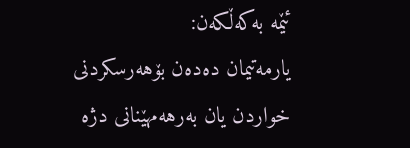ئێمە بەکەڵکەن:
یارمەتیمان دەدەن بۆهەرسکردنی
خواردن یان بەرهەمهێنانی دژە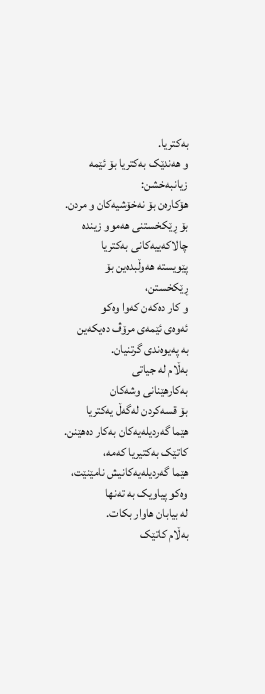بەکتریا.
و هەندێک بەکتریا بۆ ئێمە زیانبەخشن:
هۆکارەن بۆ نەخۆشیەکان و مردن.
بۆ ڕێکخستنی هەموو زیندە
چالاکەییەکانی بەکتریا
پێویستە هەوڵبدەین بۆ ڕێکخستن،
و کار دەکەن کەوا وەکو
ئەوەی ئێمەی مرۆڤ دەیکەین
بە پەیوەندی گرتنیان.
بەڵام لە جیاتی
بەکارهێنانی وشەکان
بۆ قسەکردن لەگەڵ یەکتریا
هێما گەردیلەیەکان بەکار دەهێنن.
کاتێک بەکتیریا کەمە،
هێما گەردیلەیەکانیش نامێنێت،
وەکو پیاویک بە تەنها
لە بیابان هاوار بکات.
بەڵام کاتێک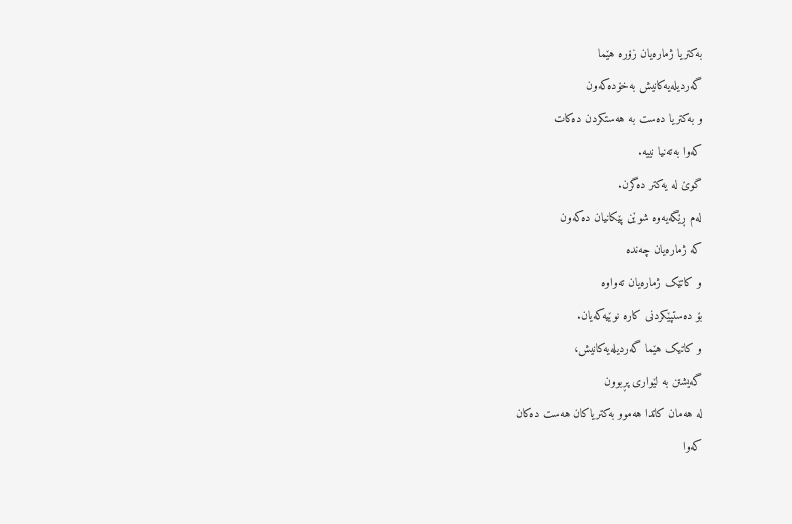بەکتریا ژمارەیان زۆرە هێما
گەردیلەیەکانیش بەخۆدەکەون
و بەکتریا دەست بە هەستکردن دەکات
کەوا بەتەنیا نییە.
گوێ لە یەکتر دەگرن.
لەم ڕێگەیەوە شوێن پێکانیان دەکەون
کە ژمارەیان چەندە
و کاتێک ژمارەیان تەواوە
بۆ دەستپێکردنی کارە نوێیەکەیان.
و کاتیک هێما گەردیلەیەکانیش،
گەیشتن بە لێواری پڕبوون
لە هەمان کاتدا هەموو بەکتریاکان هەست دەکان
کەوا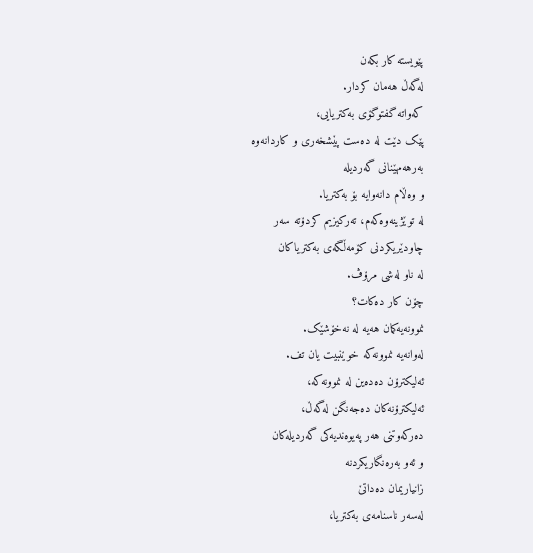پێویستە کار بکەن
لەگەڵ هەمان کردار.
کەواتە گفتوگۆی بەکتریایی،
پێک دێت لە دەست پێشخەری و کاردانەوە
بەرهەمهێنانی گەردیلە
و وەڵام دانەوایە بۆ بەکتریا.
لە توێژینەوەکەم، تەرکیزیم کردۆتە سەر
چاودێریکردنی کۆمەڵگەی بەکتریاکان
لە ناو لەشی مرۆڤ.
چۆن کار دەکات؟
نموونەیەکمان هەیە لە نەخۆشێک.
لەوانەیە نموونەکە خوێنبیت یان تف.
ئەلیکترۆن دەدەین لە نموونەکە،
ئەلیکترۆنەکان دەجەنگن لەگەڵ،
دەرکەوتنی هەر پەیوەندیەکی گەردیلەکان
و ئەو بەرەنگاریکردنە
زانیاریمان دەداتێ
لەسەر ناسنامەی بەکتریا،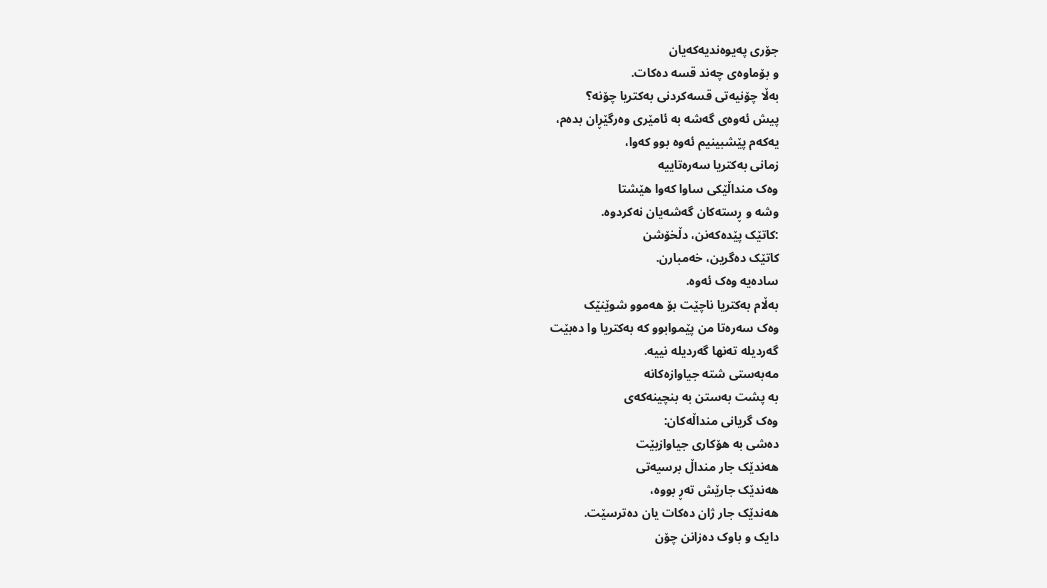جۆری پەیوەندیەکەیان
و بۆماوەی چەند قسە دەکات.
بەڵا چۆنیەتی قسەکردنی بەکتریا چۆنە؟
پیش ئەوەی گەشە بە ئامێری وەرگێڕان بدەم،
یەکەم پێشبینیم ئەوە بوو کەوا،
زمانی بەکتریا سەرەتاییە
وەک منداڵێکی ساوا کەوا هێشتا
وشە و ڕستەکان گەشەیان نەکردوە.
:کاتێک پێدەکەنن، دڵخۆشن
کاتێک دەگرین، خەمبارن.
سادەیە وەک ئەوە.
بەڵام بەکتریا ناچێت بۆ هەموو شوێنێک
وەک سەرەتا من پێموابوو کە بەکتریا وا دەبێت
گەردیلە تەنها گەردیلە نییە.
مەبەستی شتە جیاوازەکانە
بە پشت بەستن بە بنچینەکەی
وەک گریانی منداڵەکان:
دەشی بە هۆکاری جیاوازبێت
هەندێک جار منداڵ برسیەتی
هەندێک جارێش تەڕ بووە،
هەندێک جار ژان دەکات یان دەترسێت.
دایک و باوک دەزانن چۆن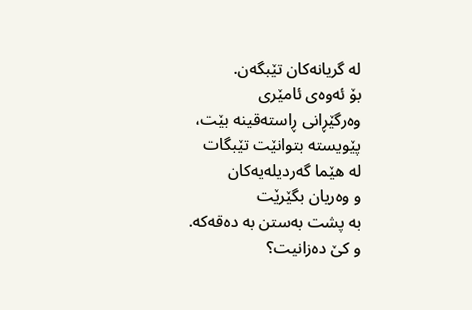لە گریانەکان تێبگەن.
بۆ ئەوەی ئامێری
وەرگێڕانی ڕاستەقینە بێت،
پێویستە بتوانێت تێبگات
لە هێما گەردیلەیەکان
و وەریان بگێرێت
بە پشت بەستن بە دەقەکە.
و کێ دەزانیت؟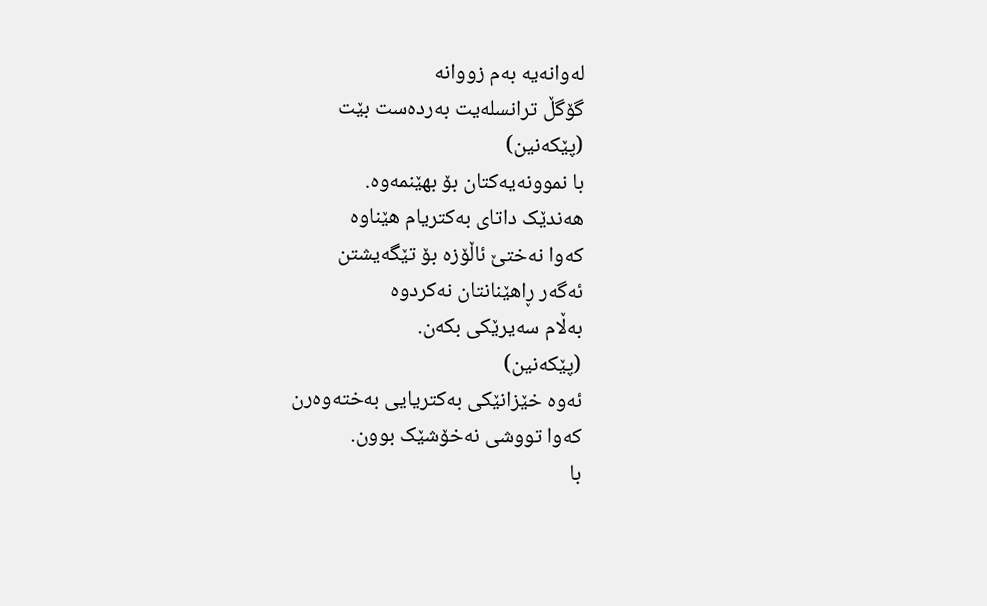لەوانەیە بەم زووانە
گۆگڵ ترانسلەیت بەردەست بێت
(پێکەنین)
با نموونەیەکتان بۆ بهێنمەوە.
هەندێک داتای بەکتریام هێناوە
کەوا نەختێ ئاڵۆزە بۆ تێگەیشتن
ئەگەر ڕاهێنانتان نەکردوە
بەڵام سەیرێکی بکەن.
(پێکەنین)
ئەوە خێزانێکی بەکتریایی بەختەوەرن
کەوا تووشی نەخۆشێک بوون.
با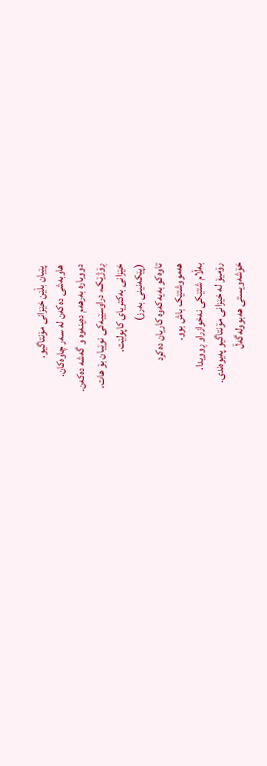پێیان بڵێن خێزانی مۆنتاگیو.
هاوبەشی دەکەن لە سەر چاوەکان.
دووبارە بەرهەم دەینەوە و گەشە دەکەن.
ڕۆژێک، دراوسێیەکی نوێیان بۆ هات،
خێزانی بەکتریای کاپولێت.
(پێکەنینی بەرز)
تاوەکو بەیەکەوە کاریان دەکرد
هەمووشتێک باش بوو.
بەڵام شتێکی نەخوازراو ڕوویدا.
رۆمیۆ لە خێزانی مۆنتاگیو پەیوەندی.
خۆشەویستی هەبوولەگەڵ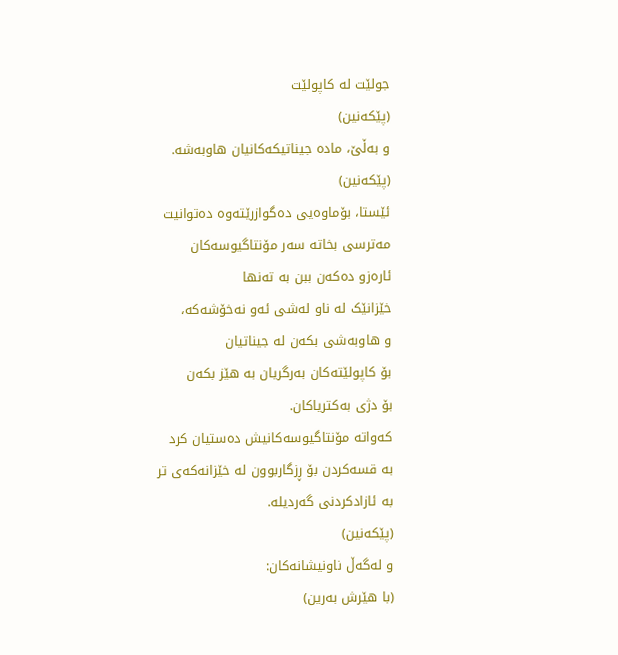جولێت لە کاپولێت
(پێکەنین)
و بەڵێ، مادە جیناتیکەکانیان هاوبەشە.
(پێکەنین)
ئێستا، بۆماوەیی دەگوازرێتەوە دەتوانیت
مەترسی بخاتە سەر مۆنتاگیوسەکان
ئارەزو دەکەن ببن بە تەنها
خێزانێک لە ناو لەشی ئەو نەخۆشەکە،
و هاوبەشی بکەن لە جیناتیان
بۆ کاپولێتەکان بەرگریان بە هێز بکەن
بۆ دژی بەکتریاکان.
کەواتە مۆنتاگیوسەکانیش دەستیان کرد
بە قسەکردن بۆ ڕزگاربوون لە خێزانەکەی تر
بە ئازادکردنی گەردیلە.
(پێکەنین)
و لەگەڵ ناونیشانەکان:
(با هێرش بەرین)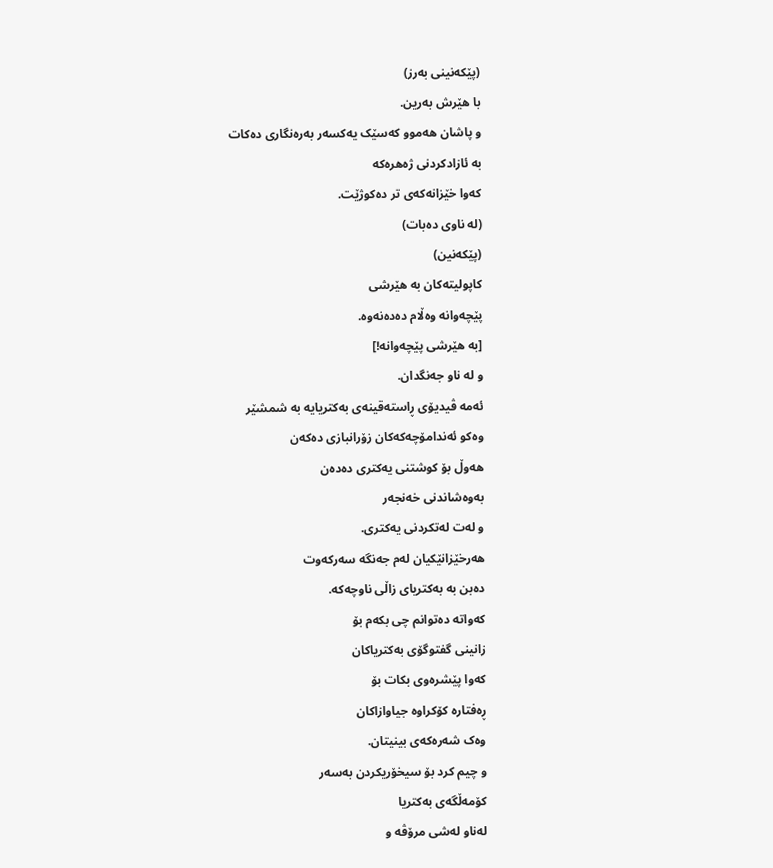(پێکەنینی بەرز)
با هێرش بەرین.
و پاشان هەموو کەسێک یەکسەر بەرەنگاری دەکات
بە ئازادکردنی ژەهرەکە
کەوا خێزانەکەی تر دەکوژێت.
(لە ناوی دەبات)
(پێکەنین)
کاپولیتەکان بە هێرشی
پێچەوانە وەڵام دەدەنەوە.
[بە هێرشی پێچەوانە!]
و لە ناو جەنگدان.
ئەمە ڤیدیۆی ڕاستەقینەی بەکتریایە بە شمشێر
وەکو ئەندامۆچەکەکان زۆرانبازی دەکەن
هەوڵ بۆ کوشتنی یەکتری دەدەن
بەوەشاندنی خەنجەر
و لەت لەتکردنی یەکتری.
هەرخێزانێکیان لەم جەنگە سەرکەوت
دەبن بە بەکتریای زاڵی ناوچەکە.
کەواتە دەتوانم چی بکەم بۆ
زانینی گفتوگۆی بەکتریاکان
کەوا پێشرەوی بکات بۆ
ڕەفتارە کۆکراوە جیاوازاکان
وەک شەرەکەی بینیتان.
و چیم کرد بۆ سیخۆریکردن بەسەر
کۆمەڵگەی بەکتریا
لەناو لەشی مرۆڤە و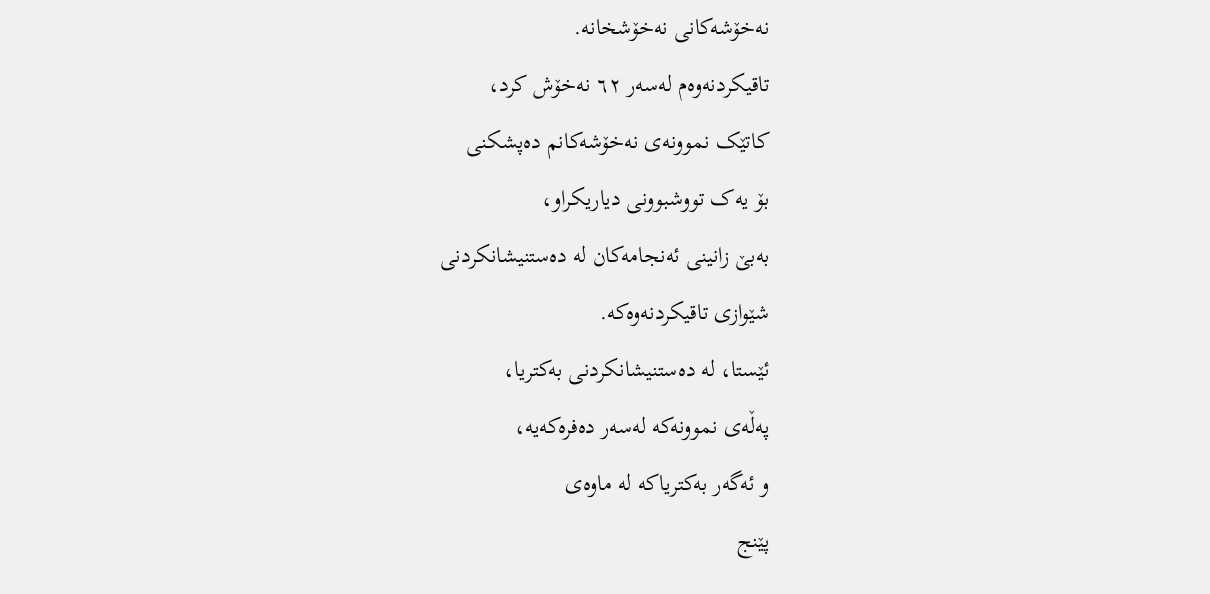نەخۆشەکانی نەخۆشخانە.
تاقیکردنەوەم لەسەر ٦٢ نەخۆش کرد،
کاتێک نموونەی نەخۆشەکانم دەپشکنی
بۆ یەک تووشبوونی دیاریکراو،
بەبێ زانینی ئەنجامەکان لە دەستنیشانکردنی
شێوازی تاقیکردنەوەکە.
ئێستا، لە دەستنیشانکردنی بەکتریا،
پەڵەی نموونەکە لەسەر دەفرەکەیە،
و ئەگەر بەکتریاکە لە ماوەی
پێنج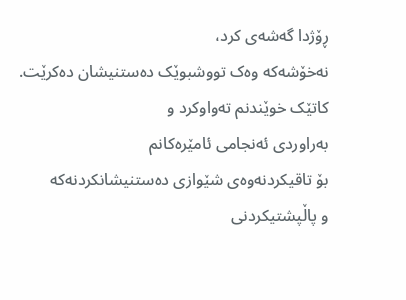ڕۆژدا گەشەی کرد،
نەخۆشەکە وەک تووشبوێک دەستنیشان دەکرێت.
کاتێک خوێندنم تەواوکرد و
بەراوردی ئەنجامی ئامێرەکانم
بۆ تاقیکردنەوەی شێوازی دەستنیشانکردنەکە
و پاڵپشتیکردنی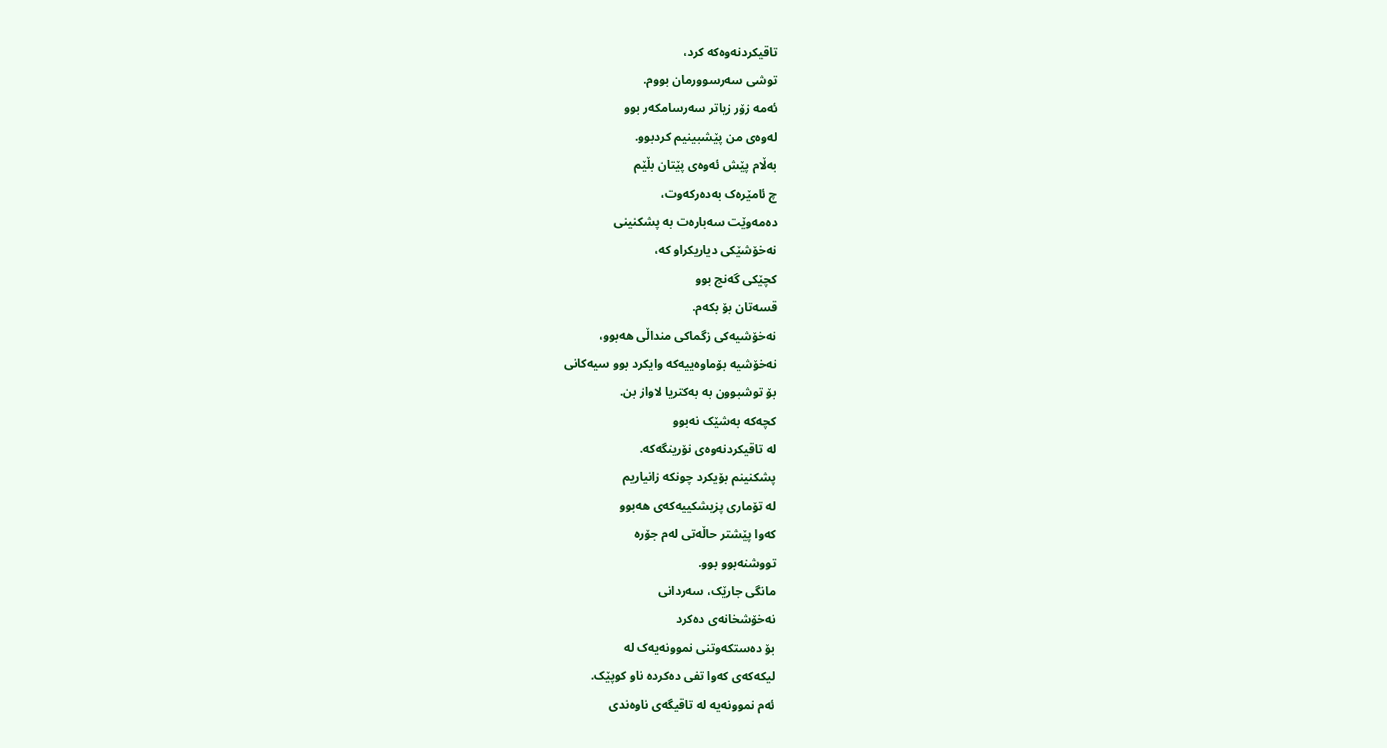تاقیکردنەوەکە کرد،
توشی سەرسوورمان بووم.
ئەمە زۆر زیاتر سەرسامکەر بوو
لەوەی من پێشبینیم کردبوو.
بەڵام پێش ئەوەی پێتان بڵێم
چ ئامێرەک بەدەرکەوت،
دەمەوێت سەبارەت بە پشکنینی
نەخۆشێکی دیاریکراو کە،
کچێکی گەنج بوو
قسەتان بۆ بکەم.
نەخۆشیەکی زگماکی منداڵی هەبوو،
نەخۆشیە بۆماوەییەکە وایکرد بوو سیەکانی
بۆ توشبوون بە بەکتریا لاواز بن.
کچەکە بەشێک نەبوو
لە تاقیکردنەوەی نۆرینگەکە.
پشکنینم بۆیکرد چونکە زانیاریم
لە تۆماری پزیشکییەکەی هەبوو
کەوا پێشتر حاڵەتی لەم جۆرە
تووشنەبوو بوو.
مانگی جارێک، سەردانی
نەخۆشخانەی دەکرد
بۆ دەستکەوتنی نموونەیەک لە
لیکەکەی کەوا تفی دەکردە ناو کوپێک.
ئەم نموونەیە لە تاقیگەی ناوەندی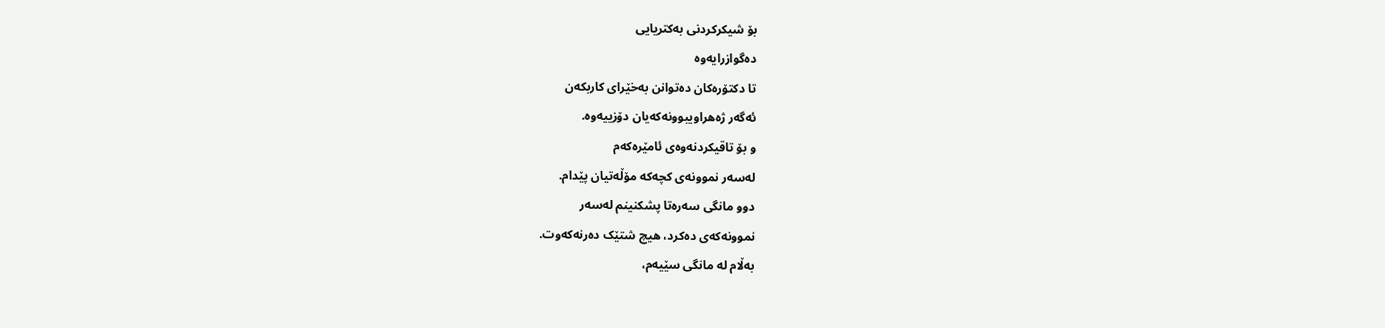بۆ شیکرکردنی بەکتریایی
دەگوازرایەوە
تا دکتۆرەکان دەتوانن بەخێرای کاربکەن
ئەگەر ژەهراویبوونەکەیان دۆزییەوە.
و بۆ تاقیکردنەوەی ئامێرەکەم
لەسەر نموونەی کچەکە مۆڵەتیان پێدام.
دوو مانگی سەرەتا پشکنینم لەسەر
نموونەکەی دەکرد، هیچ شتێک دەرنەکەوت.
بەڵام لە مانگی سێیەم،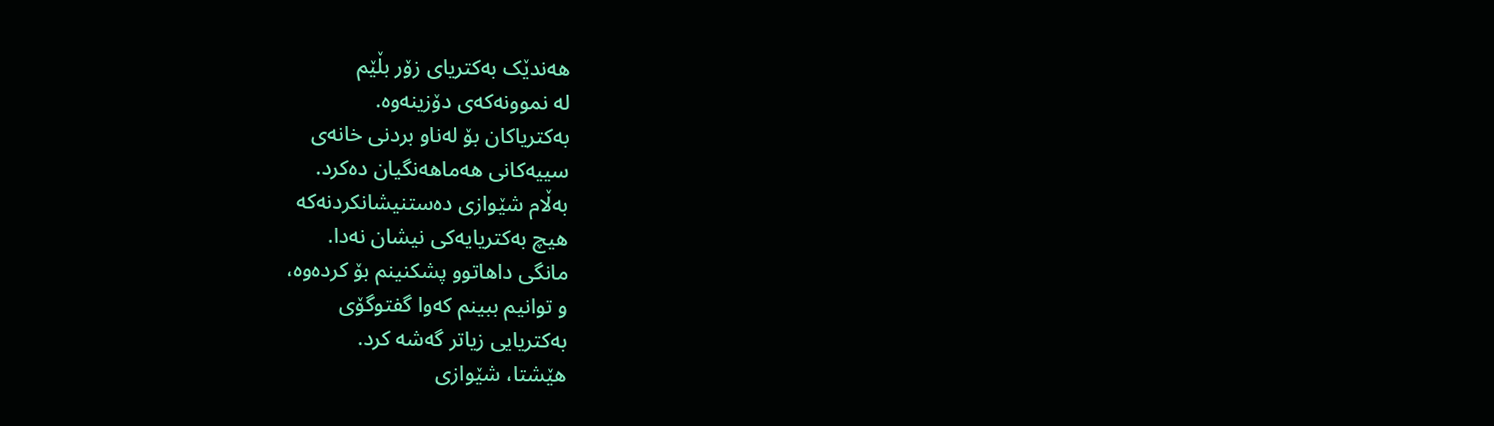هەندێک بەکتریای زۆر بڵێم
لە نموونەکەی دۆزینەوە.
بەکتریاکان بۆ لەناو بردنی خانەی
سییەکانی هەماهەنگیان دەکرد.
بەڵام شێوازی دەستنیشانکردنەکە
هیچ بەکتریایەکی نیشان نەدا.
مانگی داهاتوو پشکنینم بۆ کردەوە،
و توانیم ببینم کەوا گفتوگۆی
بەکتریایی زیاتر گەشە کرد.
هێشتا، شێوازی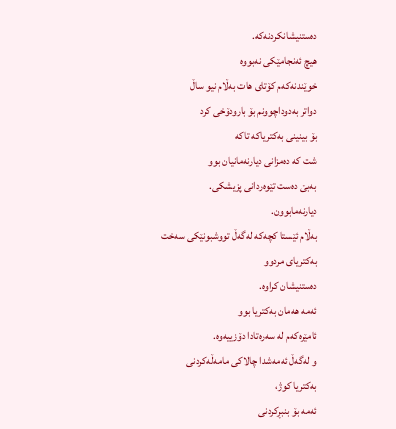دەستنیشانکردنەکە.
هیچ ئەنجامێکی نەبووە
خوێندنەکەم کۆتای هات بەڵام نیو ساڵ
دواتر بەدوداچوونم بۆ بارودۆخی کرد
بۆ بینینی بەکتریاکە تاکە
شت کە دەمزانی دیارنەمانیان بوو
بەبێ دەست تێوەردانی پزیشکی.
دیارنەمابوون.
بەڵام ئێستا کچەکە لەگەڵ تووشبونێکی سەخت
بەکتریای مردوو
دەستنیشان کراوە.
ئەمە هەمان بەکتریا بوو
ئامێرەکەم لە سەرەتادا دۆزییەوە.
و لەگەڵ ئەمەشدا چالاکی مامەڵەکردنی
بەکتریا کوژ،
ئەمە بۆ بنبڕکردنی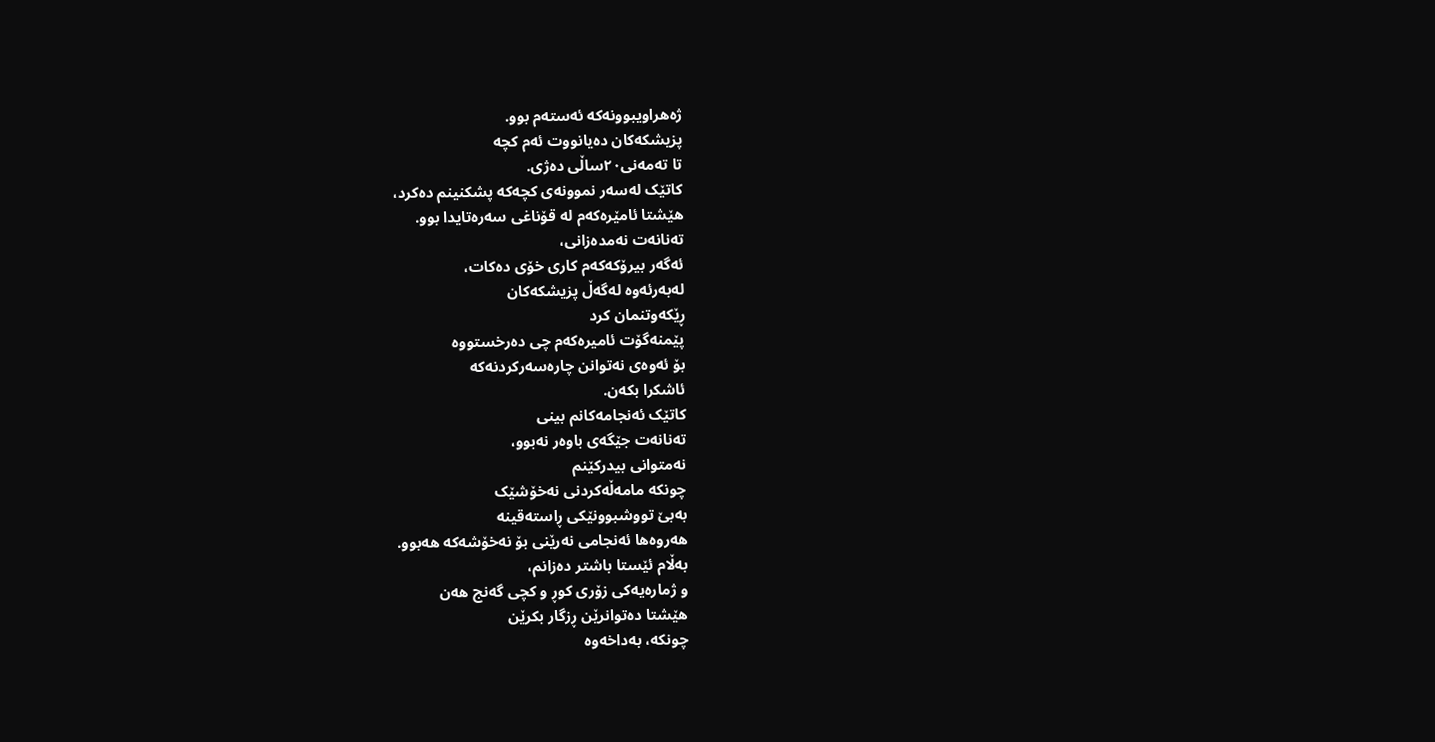ژەهراویبوونەکە ئەستەم بوو.
پزیشکەکان دەیانووت ئەم کچە
تا تەمەنی٢٠ساڵی دەژی.
کاتێک لەسەر نموونەی کچەکە پشکنینم دەکرد،
هێشتا ئامێرەکەم لە قۆناغی سەرەتایدا بوو.
تەنانەت نەمدەزانی،
ئەگەر بیرۆکەکەم کاری خۆی دەکات،
لەبەرئەوە لەگەڵ پزیشکەکان
ڕێکەوتنمان کرد
پێمنەگۆت ئامیرەکەم چی دەرخستووە
بۆ ئەوەی نەتوانن چارەسەرکردنەکە
ئاشکرا بکەن.
کاتێک ئەنجامەکانم بینی
تەنانەت جێگەی باوەر نەبوو،
نەمتوانی بیدرکێنم
چونکە مامەڵەکردنی نەخۆشێک
بەبێ تووشبوونێکی ڕاستەقینە
هەروەها ئەنجامی نەرێنی بۆ نەخۆشەکە هەبوو.
بەڵام ئێستا باشتر دەزانم،
و ژمارەیەکی زۆری کوڕ و کچی گەنج هەن
هێشتا دەتوانرێن ڕزگار بکرێن
چونکە، بەداخەوە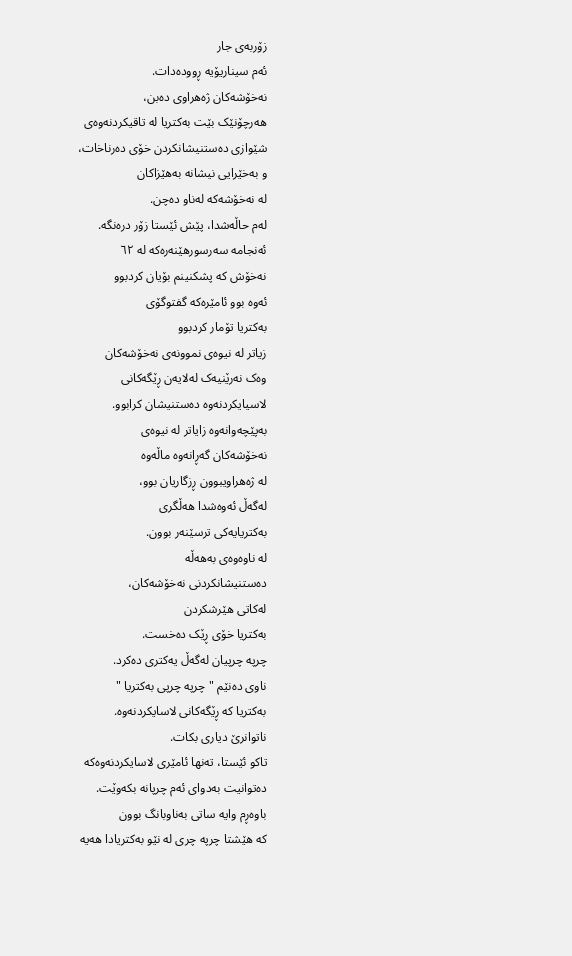زۆربەی جار
ئەم سیناریۆیە ڕوودەدات.
نەخۆشەکان ژەهراوی دەبن،
هەرچۆنێک بێت بەکتریا لە تاقیکردنەوەی
شێوازی دەستنیشانکردن خۆی دەرناخات،
و بەخێرایی نیشانە بەهێزاکان
لە نەخۆشەکە لەناو دەچن.
لەم حاڵەشدا، پێش ئێستا زۆر درەنگە.
ئەنجامە سەرسورهێنەرەکە لە ٦٢
نەخۆش کە پشکنینم بۆیان کردبوو
ئەوە بوو ئامێرەکە گفتوگۆی
بەکتریا تۆمار کردبوو
زیاتر لە نیوەی نموونەی نەخۆشەکان
وەک نەرێنیەک لەلایەن ڕێگەکانی
لاسیایکردنەوە دەستنیشان کرابوو.
بەپێچەوانەوە زایاتر لە نیوەی
نەخۆشەکان گەڕانەوە ماڵەوە
لە ژەهراویبوون ڕزگاریان بوو،
لەگەڵ ئەوەشدا هەڵگری
بەکتریایەکی ترسێنەر بوون.
لە ناوەوەی بەهەڵە
دەستنیشانکردنی نەخۆشەکان،
لەکاتی هێرشکردن
بەکتریا خۆی ڕێک دەخست.
چرپە چرپیان لەگەڵ یەکتری دەکرد.
ناوی دەنێم "چرپە چرپی بەکتریا "
بەکتریا کە ڕێگەکانی لاسایکردنەوە.
ناتوانرێ دیاری بکات.
تاکو ئێستا، تەنها ئامێری لاسایکردنەوەکە
دەتوانیت بەدوای ئەم چرپانە بکەوێت.
باوەڕم وایە ساتی بەناوبانگ بوون
کە هێشتا چرپە چری لە نێو بەکتریادا هەیە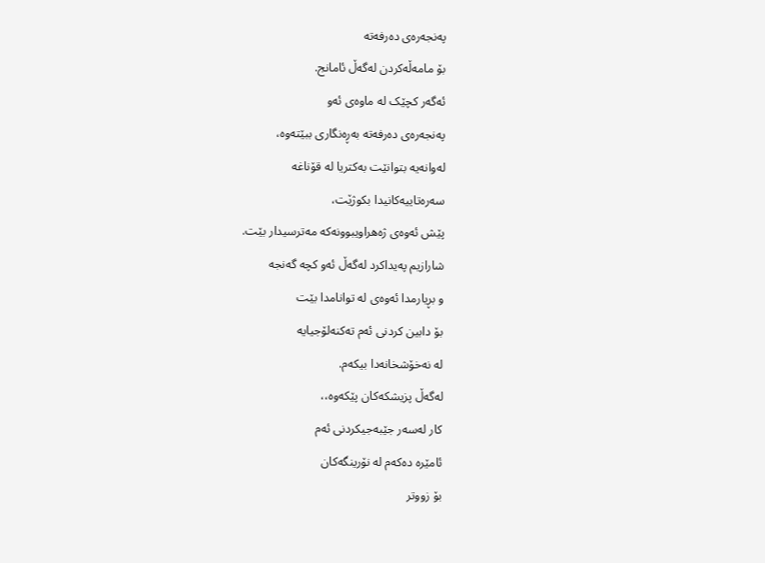پەنجەرەی دەرفەتە
بۆ مامەڵەکردن لەگەڵ ئامانج.
ئەگەر کچێک لە ماوەی ئەو
پەنجەرەی دەرفەتە بەڕەنگاری ببێتەوە،
لەوانەیە بتوانێت بەکتریا لە قۆناغە
سەرەتاییەکانیدا بکوژێت،
پێش ئەوەی ژەهراویبوونەکە مەترسیدار بێت.
شارازیم پەیداکرد لەگەڵ ئەو کچە گەنجە
و بڕیارمدا ئەوەی لە توانامدا بێت
بۆ دابین کردنی ئەم تەکنەلۆجیایە
لە نەخۆشخانەدا بیکەم.
لەگەڵ پزیشکەکان پێکەوە،،
کار لەسەر جێبەجیکردنی ئەم
ئامێرە دەکەم لە نۆرینگەکان
بۆ زووتر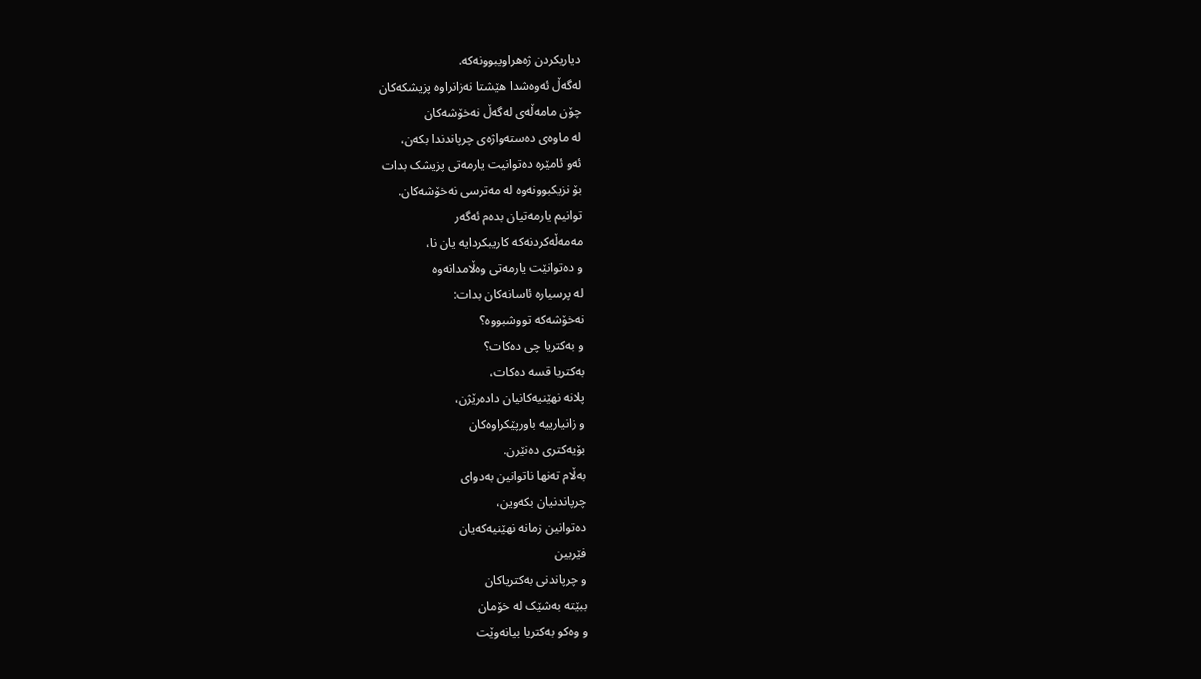دیاریکردن ژەهراویبوونەکە.
لەگەڵ ئەوەشدا هێشتا نەزانراوە پزیشکەکان
چۆن مامەڵەی لەگەڵ نەخۆشەکان
لە ماوەی دەستەواژەی چرپاندندا بکەن،
ئەو ئامێرە دەتوانیت یارمەتی پزیشک بدات
بۆ نزیکبوونەوە لە مەترسی نەخۆشەکان.
توانیم یارمەتیان بدەم ئەگەر
مەمەڵەکردنەکە کاریبکردایە یان نا،
و دەتوانێت یارمەتی وەڵامدانەوە
لە پرسیارە ئاسانەکان بدات:
نەخۆشەکە تووشبووە؟
و بەکتریا چی دەکات؟
بەکتریا قسە دەکات،
پلانە نهێنیەکانیان دادەرێژن،
و زانیارییە باورپێکراوەکان
بۆیەکتری دەنێرن.
بەڵام تەنها ناتوانین بەدوای
چرپاندنیان بکەوین،
دەتوانین زمانە نهێنیەکەیان
فێربین
و چرپاندنی بەکتریاکان
ببێتە بەشێک لە خۆمان
و وەکو بەکتریا بیانەوێت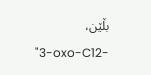بڵێن،
"3-oxo-C12-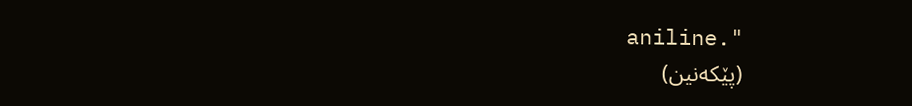aniline."
(پێکەنین)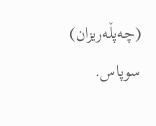(چەپڵەریزان)
سوپاس.